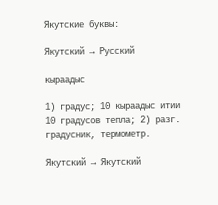Якутские буквы:

Якутский → Русский

кыраадыс

1) градус; 10 кыраадыс итии 10 градусов тепла; 2) разг. градусник, термометр.

Якутский → Якутский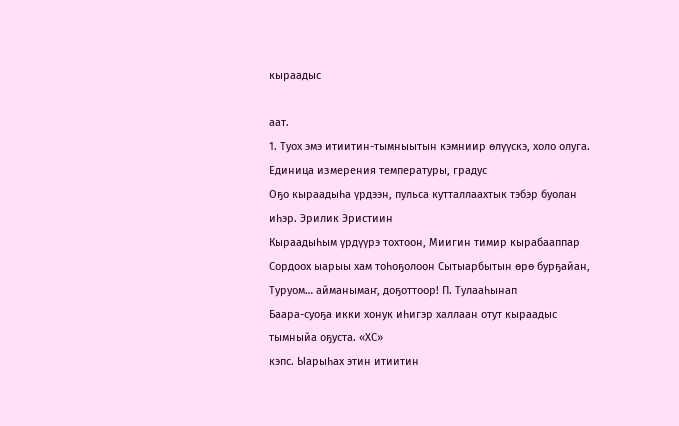кыраадыс

аат.
1. Туох эмэ итиитин-тымныытын кэмниир өлүүскэ, холо олуга. Единица измерения температуры, градус
Оҕо кыраадыһа үрдээн, пульса кутталлаахтык тэбэр буолан иһэр. Эрилик Эристиин
Кыраадыһым үрдүүрэ тохтоон, Миигин тимир кырабааппар Сордоох ыарыы хам тоһоҕолоон Сытыарбытын өрө бурҕайан, Туруом… айманымаҥ, доҕоттоор! П. Тулааһынап
Баара-суоҕа икки хонук иһигэр халлаан отут кыраадыс тымныйа оҕуста. «ХС»
кэпс. Ыарыһах этин итиитин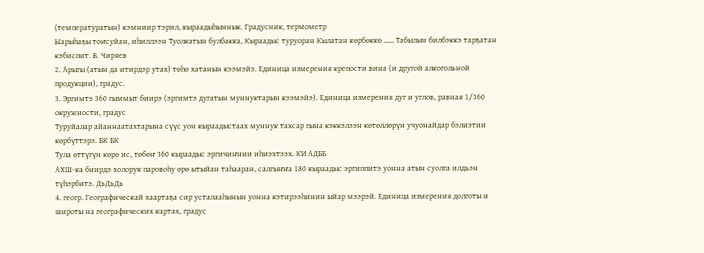(температуратын) кэмниир тэрил, кыраадыһыннык. Градусник, термометр
Ыарыһаҕы тоҥсуйан, иһиллээн Туолкатын булбакка, Кыраадыс туруоран Кылатан көрбөккө …… Табылын билбэккэ тарҕатан кэбиспит. В. Чиряев
2. Арыгы (атын да итирдэр утах) төһө хатанын кээмэйэ. Единица измерения крепости вина (и другой алкогольной продукции), градус.
3. Эргимтэ 360 гыммыт биирэ (эргимтэ дугатын муннуктарын кээмэйэ). Единица измерения дуг и углов, равная 1/360 окружности, градус
Туруйалар айаннаатахтарына сүүс уон кыраадыстаах муннук тахсар гына кэккэлээн көтөллөрүн учуонайдар бэлиэтии көрбүттэрэ. БК БК
Тула өттүгүн көрө ис, төбөҥ 360 кыраадыс эргичиҥнии иһиэхтээх. КИ АДББ
АХШ-ка биирдэ холорук паровоһу өрө ытыйан таһааран, салгыҥҥа 180 кыраадыс эргиппитэ уонна атын суолга илдьэн түһэрбитэ. ДьДьДь
4. геогр. Географическай хаартаҕа сир усталааһынын уонна кэтирээһинин ыйар мээрэй. Единица измерения долготы и широты на географических картах, градус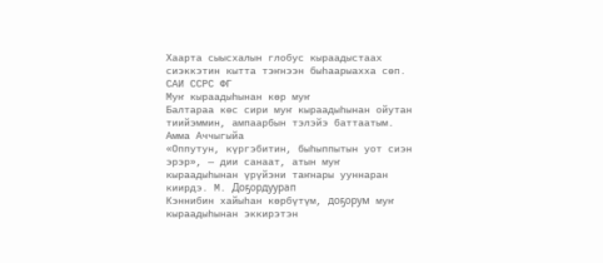Хаарта сыысхалын глобус кыраадыстаах сиэккэтин кытта тэҥнээн быһаарыахха сөп. САИ ССРС ФГ
Муҥ кыраадыһынан көр муҥ
Балтараа көс сири муҥ кыраадыһынан ойутан тиийэммин, ампаарбын тэлэйэ баттаатым. Амма Аччыгыйа
«Оппутун, күргэбитин, быһыппытын уот сиэн эрэр», — дии санаат, атын муҥ кыраадыһынан үрүйэни таҥнары ууннаран киирдэ. М. Доҕордуурап
Кэннибин хайыһан көрбүтүм, доҕорум муҥ кыраадыһынан эккирэтэн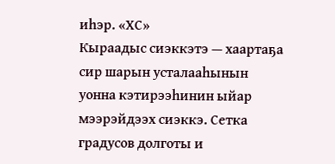иһэр. «ХС»
Кыраадыс сиэккэтэ — хаартаҕа сир шарын усталааһынын уонна кэтирээһинин ыйар мээрэйдээх сиэккэ. Сетка градусов долготы и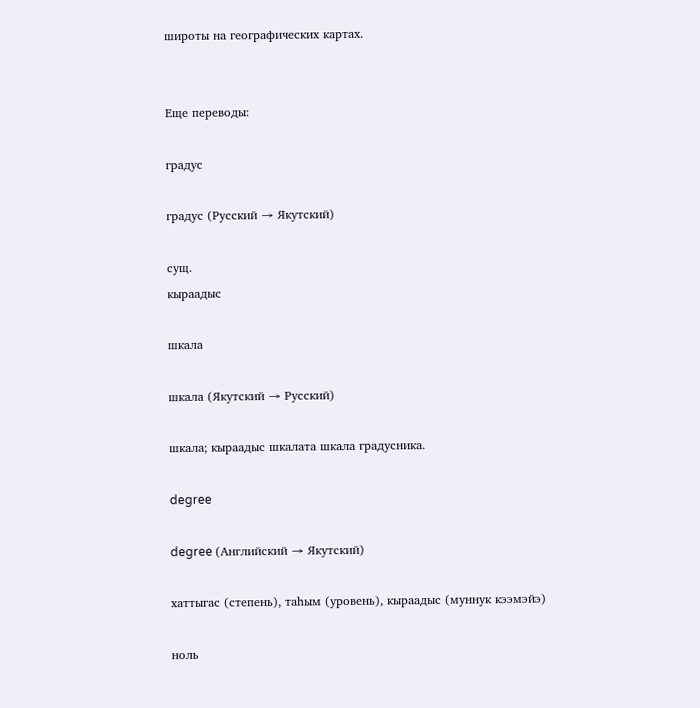широты на географических картах.


Еще переводы:

градус

градус (Русский → Якутский)

сущ.
кыраадыс

шкала

шкала (Якутский → Русский)

шкала; кыраадыс шкалата шкала градусника.

degree

degree (Английский → Якутский)

хаттыгас (степень), таһым (уровень), кыраадыс (муннук кээмэйэ)

ноль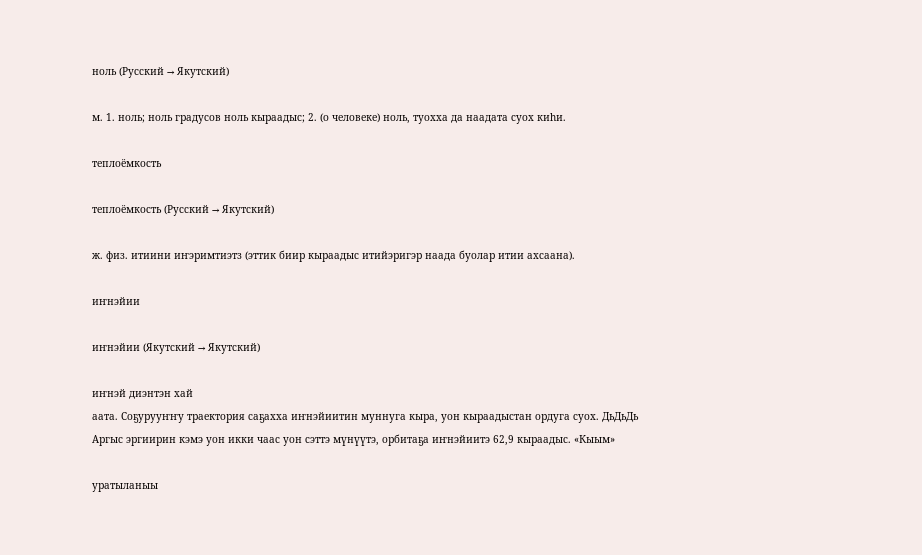ноль (Русский → Якутский)

м. 1. ноль; ноль градусов ноль кыраадыс; 2. (о человеке) ноль, туохха да наадата суох киһи.

теплоёмкость

теплоёмкость (Русский → Якутский)

ж. физ. итиини иҥэримтиэтз (эттик биир кыраадыс итийэригэр наада буолар итии ахсаана).

иҥнэйии

иҥнэйии (Якутский → Якутский)

иҥнэй диэнтэн хай
аата. Соҕурууҥҥу траектория саҕахха иҥнэйиитин муннуга кыра, уон кыраадыстан ордуга суох. ДьДьДь
Аргыс эргиирин кэмэ уон икки чаас уон сэттэ мүнүүтэ, орбитаҕа иҥнэйиитэ 62,9 кыраадыс. «Кыым»

уратыланыы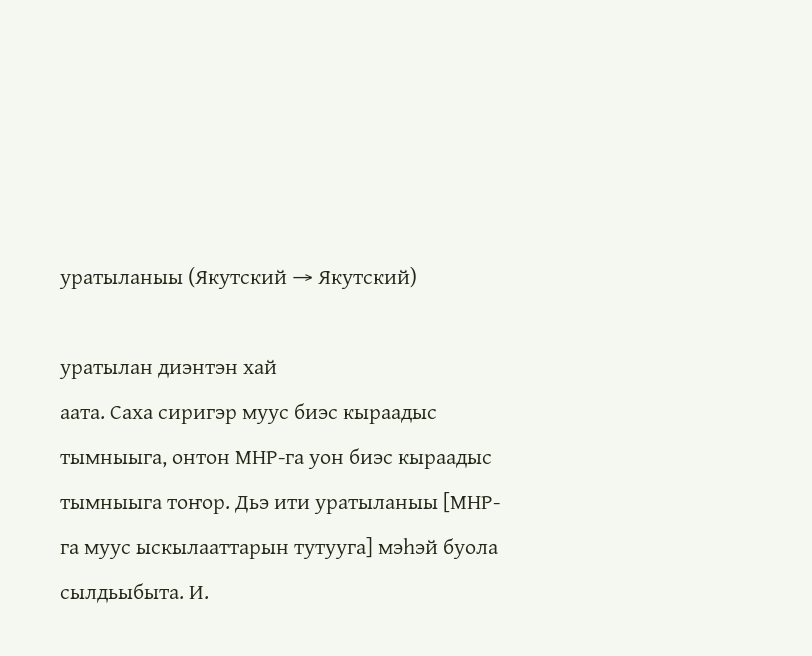уратыланыы (Якутский → Якутский)

уратылан диэнтэн хай
аата. Саха сиригэр муус биэс кыраадыс тымныыга, онтон МНР-га уон биэс кыраадыс тымныыга тоҥор. Дьэ ити уратыланыы [МНР-га муус ыскылааттарын тутууга] мэһэй буола сылдьыбыта. И.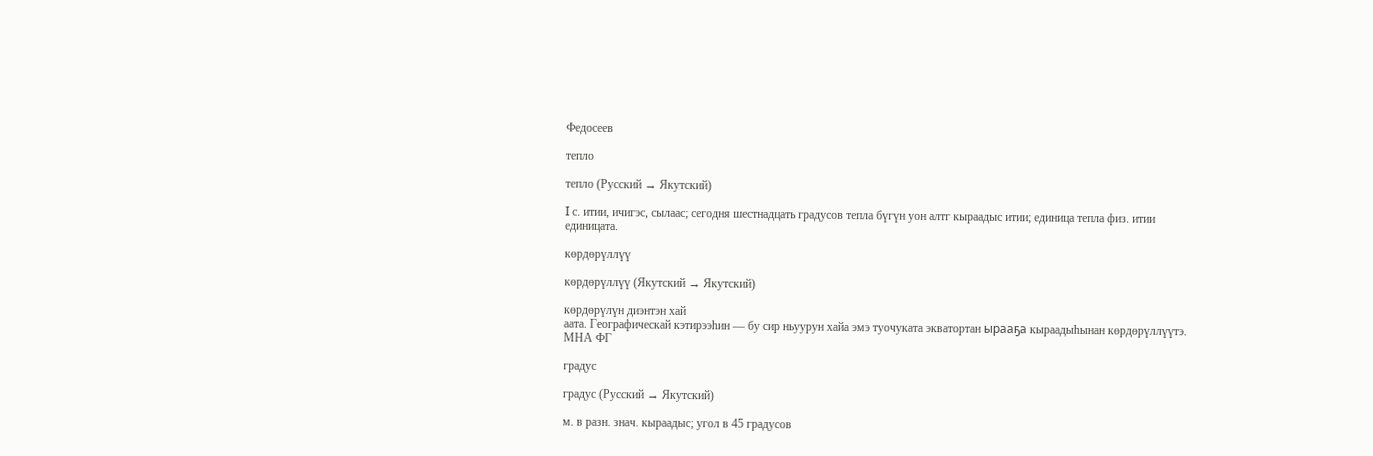Федосеев

тепло

тепло (Русский → Якутский)

I с. итии, ичигэс, сылаас; сегодня шестнадцать градусов тепла бүгүн уон алтг кыраадыс итии; единица тепла физ. итии единицата.

көрдөрүллүү

көрдөрүллүү (Якутский → Якутский)

көрдөрүлүн диэнтэн хай
аата. Географическай кэтирээһин — бу сир ньуурун хайа эмэ туочуката экватортан ырааҕа кыраадыһынан көрдөрүллүүтэ. МНА ФГ

градус

градус (Русский → Якутский)

м. в разн. знач. кыраадыс; угол в 45 градусов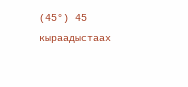(45°) 45 кыраадыстаах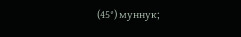(45°) муннук;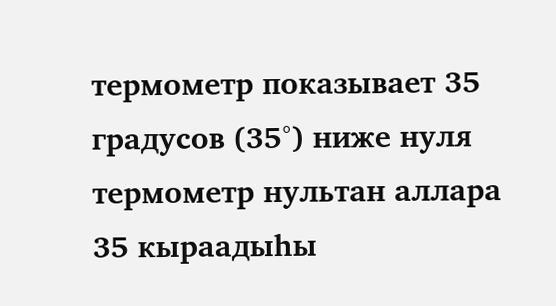термометр показывает 35 градусов (35°) ниже нуля термометр нультан аллара 35 кыраадыһы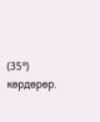(35°) көрдөрөр.